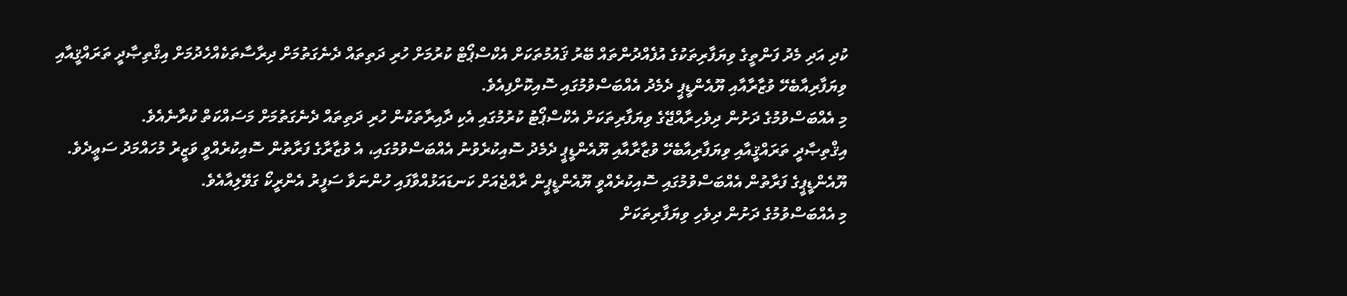ކުދި އަދި މެދު ފަންތީގެ ވިޔަފާރިތަކުގެ އުފެއްދުންތައް ބޭރު ޤައުމުތަކަށް އެކްސްޕޯޓް ކުރުމަށް ހުރި ދަތިތައް ދެނެގަތުމަށް ދިރާސާތަކެއްހެދުމަށް އިޤްތިޞާދީ ތަރައްޤީއާއި ވިޔަފާރިއާބެހޭ ވުޒާރާއާއި ޔޫއެންޑީޕީ ދެމެދު އެއްބަސްވުމުގައި ސޮއިކޮށްފިއެވެ.
މި އެއްބަސްވުމުގެ ދަށުން ދިވެހިރާއްޖޭގެ ވިޔަފާރިތަކަށް އެކްސްޕޯޓު ކުރުމުގައި އެކި ދާއިރާތަކުން ހުރި ދަތިތައް ދެނެގަތުމަށް މަސައްކަތް ކުރާނެއެވެ.
އިޤްތިޞާދީ ތަރައްޤީއާއި ވިޔަފާރިއާބެހޭ ވުޒާރާއާއި ޔޫއެންޑީޕީ ދެމެދު ސޮއިކުރެވުނު އެއްބަސްވުމުގައި، އެ ވުޒާރާގެ ފަރާތުން ސޮއިކުރެއްވީ ވަޒީރު މުހައްމަދު ސަޢީދެވެ. ޔޫއެންޑީޕީގެ ފަރާތުން އެއްބަސްވުމުގައި ސޮއިކުރެއްވީ ޔޫއެންޑީޕީން ރާއްޖެއަށް ކަނޑައަޅުއްވާފައި ހުންނަވާ ސަފީރު އެންރީކޯ ގަވޭލިއާއެވެ.
މި އެއްބަސްވުމުގެ ދަށުން ދިވެހި ވިޔަފާރިތަކަށް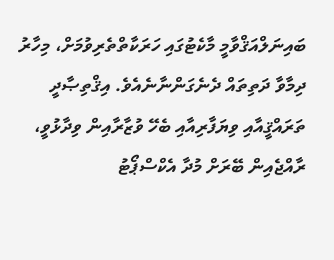ބައިނަލްއަޤްވާމީ މާކެޓުގައި ހަރަކާތްތެރިވުމަށް، މިހާރު ދިމާވާ ދަތިތައް ދެނެގަންނާނެއެވެ. އިޤްތިޞާދީ ތަރައްޤީއާއި ވިޔަފާރިއާއި ބެހޭ ވުޒާރާއިން ވިދާޅުވީ، ރާއްޖެއިން ބޭރަށް މުދާ އެކްސްޕޯޓު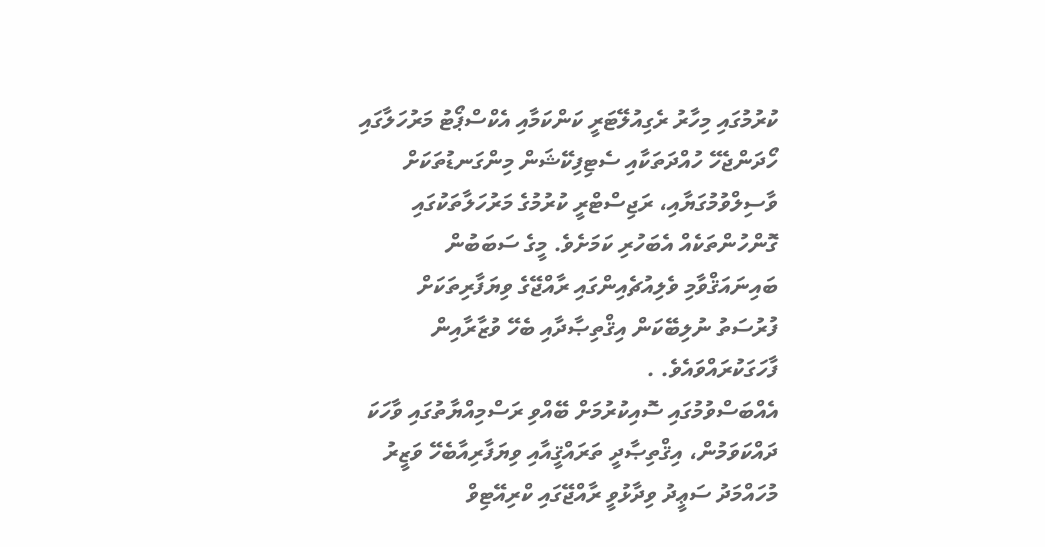ކުރުމުގައި މިހާރު ރެގިއުލޭޓަރީ ކަންކަމާއި އެކްސްޕޯޓު މަރުހަލާގައި ހޯދަންޖެހޭ ހުއްދަތަކާއި ސެޓިފިކޭޝަން މިންގަނޑުތަކަށް ވާސިލްވުމުގަޔާއި، ރަޖިސްޓްރީ ކުރުމުގެ މަރުހަލާތަކުގައި ގޮންހުންތަކެއް އެބަހުރި ކަމަށެވެ. މީގެ ސަބަބުން ބައިނައަޤްވާމި ވެލިއުޗެއިންގައި ރާއްޖޭގެ ވިޔަފާރިތަކަށް ފުރުސަތު ނުލިބޭކަން އިޤްތިޞާދާއި ބެހޭ ވުޒާރާއިން ފާހަގަކުރައްވައެވެ. .
އެއްބަސްވުމުގައި ސޮއިކުރުމަށް ބޭއްވި ރަސްމިއްޔާތުގައި ވާހަކަ ދައްކަވަމުން، އިޤްތިޞާދީ ތަރައްޤީއާއި ވިޔަފާރިއާބެހޭ ވަޒީރު މުހައްމަދު ސަޢީދު ވިދާޅުވީ ރާއްޖޭގައި ކްރިއޭޓިވް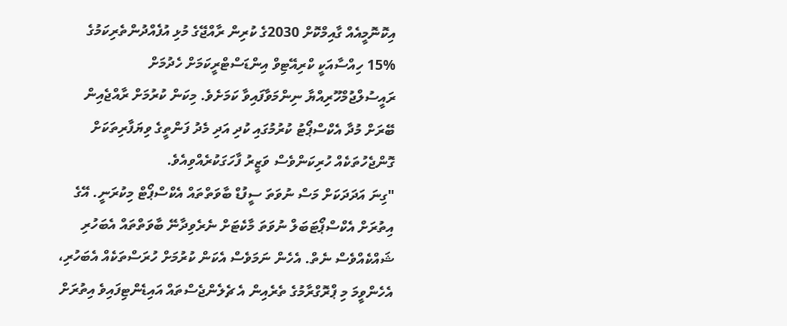އިކޮނޮމީއެއް ގާއިމްކޮށް 2030ގެ ކުރިން ރާއްޖޭގެ މުޅި އުފެއްދުންތެރިކަމުގެ %15 ހިއްސާއަކީ ކްރިއޭޓިވް އިންޑަސްޓްރީކަމަށް ހެދުމަށް ރައީސުލްޖުމްހޫރިއްޔާ ނިންމަވާފައިވާ ކަމަށެވެ. މިކަން ކުރުމަށް ރާއްޖެއިން ބޭރަށް މުދާ އެކްސްޕޯޓު ކުރުމުގައި ކުދި އަދި މެދު ފަންތީގެ ވިޔަފާރިތަކަށް ގޮންޖެހުތަކެއް ހުރިކަންވެސް ވަޒީރު ފާހަގަކުރެއްވިއެވެ.
"ގިނަ އަދަދަކަށް މަސް ނުވަތަ ސީފުޑް ބާވަތްތައް އެކްސްޕޯޓް މިކުރަނީ. އޭގެ އިތުރަށް އެކްސްޕޯޓަބަލް ނުވަތަ މާކެޓަށް ނެރެވިދާނޭ ބާވަތްތައް އެބަހުރި ޝައްކެއްވެސް ނެތް. އެހެން ނަމަވެސް އެކަން ކުރުމަށް ހުރަސްތަކެއް އެބަހުރި، އެހެންވީމަ މި ޕްރޮގްރާމުގެ ތެރެއިން އެ ޗެލެންޖެސްތައް އައިޑެންޓިފައިވެ އިތުރަށް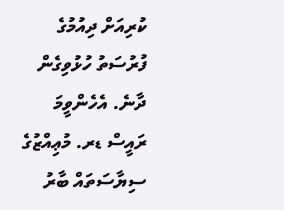ކުރިއަށް ދިއުމުގެ ފުރުސަތު ހުޅުވިގެން ދާނެ. އެހެންވީމަ ރައީސް ޑރ. މުޢިއްޒުގެ ސިޔާސަތައް ބާރު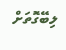ލިބޭގޮތަށް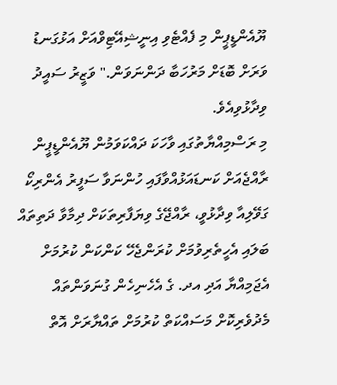ޔޫއެންޑީޕީން މި ފެއްޓެވި އިނީޝިއޭޓިވްއަށް އަޅުގަނޑު ވަރަށް ބޮޑަށް މަރުހަބާ ދަންނަވަން." ވަޒީރު ސައީދު ވިދާޅުވިއެވެ.
މި ރަސްމިއްޔާތުގައި ވާހަކަ ދައްކަވަމުން ޔޫއެންޑީޕީން ރާއްޖެއަށް ކަނޑައަޅުއްވާފައި ހުންނަވާ ސަފީރު އެންރިކޯ ގަވޭލިއާ ވިދާޅުވީ، ރާއްޖޭގެ ވިޔަފާރިތަކަށް ދިމާވާ ދަތިތައް ބަލައި އެހީތެރިވުމަށް ކުރަންޖެހޭ ކަންކަން ކުރުމަށް އެޖަމިއްޔާ އަދި އދ. ގެ އެހެނިހެން ގުނަވަންތައް މެދުވެރިކޮށް މަސައްކަތް ކުރުމަށް ތައްޔާރަށް އޮތް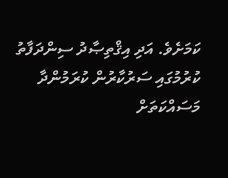ކަމަށެވެ. އަދި އިޤްތިޞާދު ސިންދަފާތު ކުރުމުގައި ސަރުކާރުން ކުރަމުންދާ މަސައްކަތަށް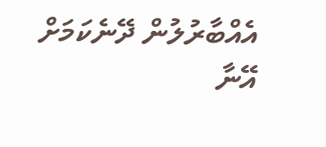އެއްބާރުލުން ދޭނެކަމަށް އޭނާ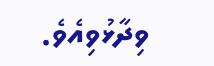ވިދާޅުވިއެވެ.